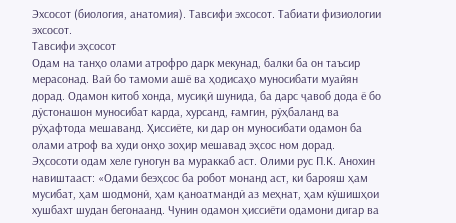Эхсосот (биология, анатомия). Тавсифи эхсосот. Табиати физиологии эхсосот.
Тавсифи эҳсосот
Одам на танҳо олами атрофро дарк мекунад, балки ба он таъсир мерасонад. Вай бо тамоми ашё ва ҳодисаҳо муносибати муайян дорад. Одамон китоб хонда, мусиқӣ шунида, ба дарс ҷавоб дода ё бо дӯстонашон муносибат карда, хурсанд, ғамгин, рӯҳбаланд ва рӯҳафтода мешаванд. Ҳиссиёте, ки дар он муносибати одамон ба олами атроф ва худи онҳо зоҳир мешавад эҳсос ном дорад.
Эҳсосоти одам хеле гуногун ва мураккаб аст. Олими рус П.К. Анохин навиштааст: «Одами беэҳсос ба робот монанд аст, ки барояш ҳам мусибат, ҳам шодмонӣ, ҳам қаноатмандӣ аз меҳнат, ҳам кӯшишҳои хушбахт шудан бегонаанд. Чунин одамон ҳиссиёти одамони дигар ва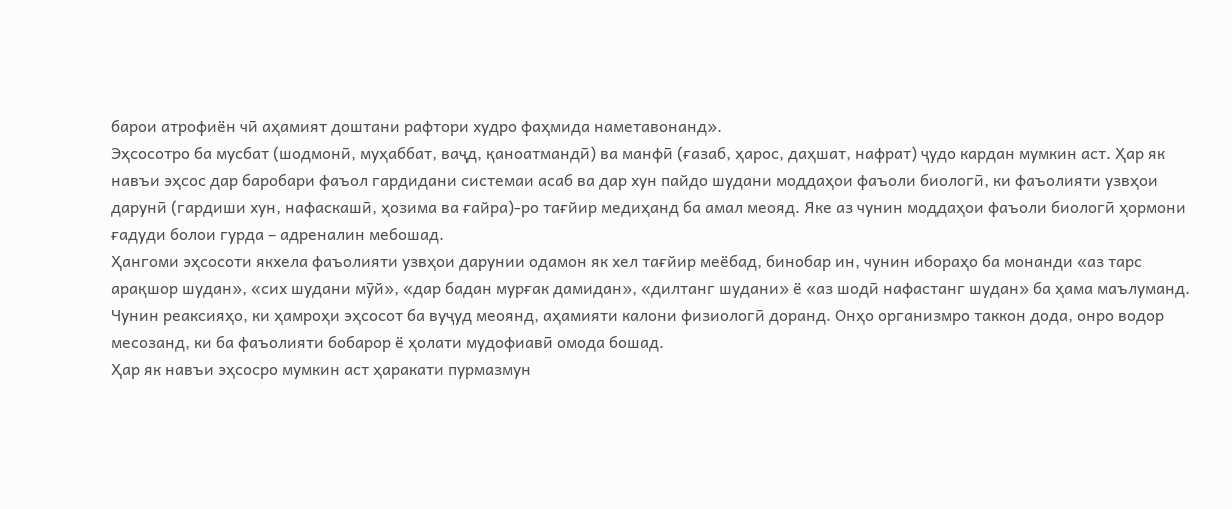барои атрофиён чӣ аҳамият доштани рафтори худро фаҳмида наметавонанд».
Эҳсосотро ба мусбат (шодмонӣ, муҳаббат, ваҷд, қаноатмандӣ) ва манфӣ (ғазаб, ҳарос, даҳшат, нафрат) ҷудо кардан мумкин аст. Ҳар як навъи эҳсос дар баробари фаъол гардидани системаи асаб ва дар хун пайдо шудани моддаҳои фаъоли биологӣ, ки фаъолияти узвҳои дарунӣ (гардиши хун, нафаскашӣ, ҳозима ва ғайра)-ро тағйир медиҳанд ба амал меояд. Яке аз чунин моддаҳои фаъоли биологӣ ҳормони ғадуди болои гурда – адреналин мебошад.
Ҳангоми эҳсосоти якхела фаъолияти узвҳои дарунии одамон як хел тағйир меёбад, бинобар ин, чунин ибораҳо ба монанди «аз тарс арақшор шудан», «сих шудани мӯй», «дар бадан мурғак дамидан», «дилтанг шудани» ё «аз шодӣ нафастанг шудан» ба ҳама маълуманд. Чунин реаксияҳо, ки ҳамроҳи эҳсосот ба вуҷуд меоянд, аҳамияти калони физиологӣ доранд. Онҳо организмро таккон дода, онро водор месозанд, ки ба фаъолияти бобарор ё ҳолати мудофиавӣ омода бошад.
Ҳар як навъи эҳсосро мумкин аст ҳаракати пурмазмун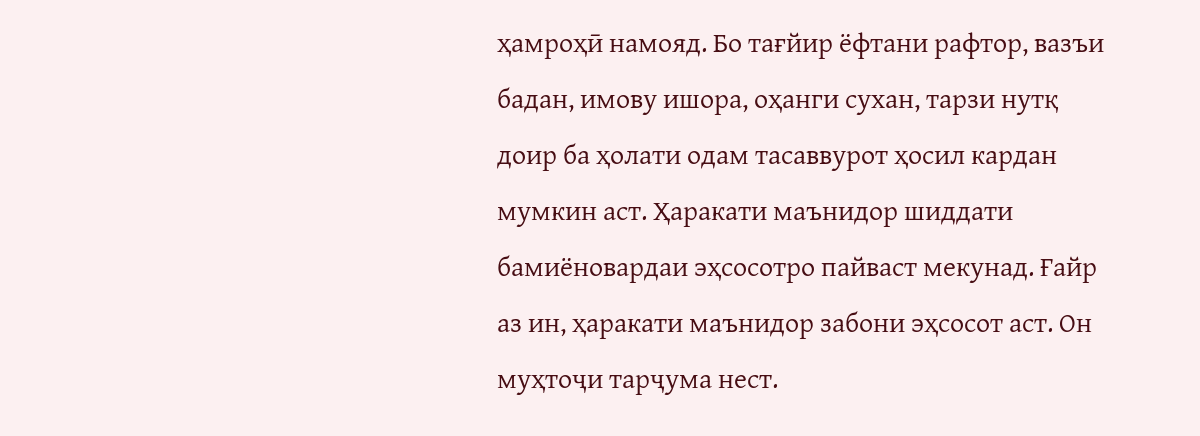ҳамроҳӣ намояд. Бо тағйир ёфтани рафтор, вазъи бадан, имову ишора, оҳанги сухан, тарзи нутқ доир ба ҳолати одам тасаввурот ҳосил кардан мумкин аст. Ҳаракати маънидор шиддати бамиёновардаи эҳсосотро пайваст мекунад. Ғайр аз ин, ҳаракати маънидор забони эҳсосот аст. Он муҳтоҷи тарҷума нест.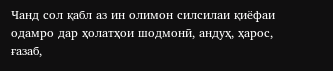Чанд сол қабл аз ин олимон силсилаи қиёфаи одамро дар ҳолатҳои шодмонӣ, андуҳ, ҳарос, ғазаб,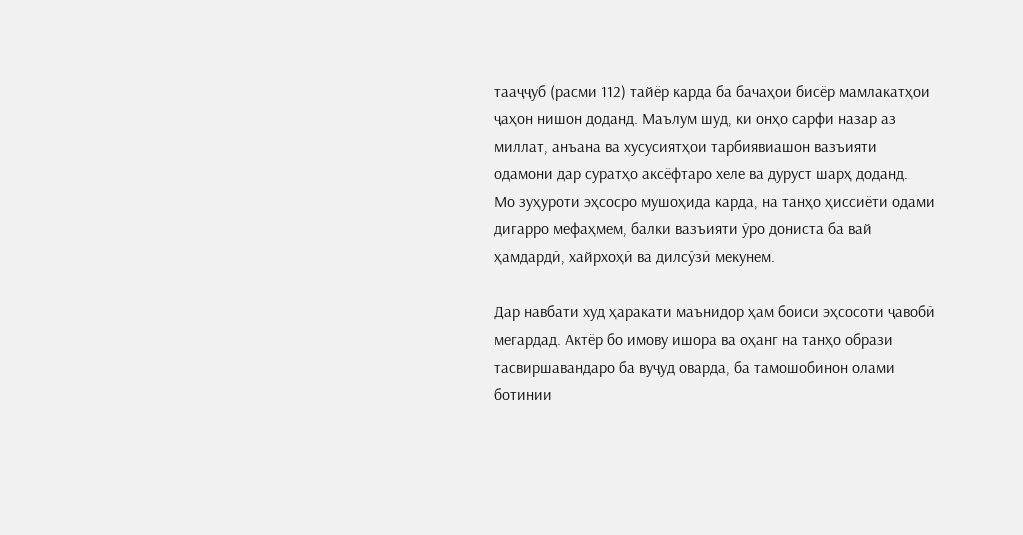тааҷҷуб (расми 112) тайёр карда ба бачаҳои бисёр мамлакатҳои ҷаҳон нишон доданд. Маълум шуд, ки онҳо сарфи назар аз миллат, анъана ва хусусиятҳои тарбиявиашон вазъияти одамони дар суратҳо аксёфтаро хеле ва дуруст шарҳ доданд.
Мо зуҳуроти эҳсосро мушоҳида карда, на танҳо ҳиссиёти одами дигарро мефаҳмем, балки вазъияти ӯро дониста ба вай ҳамдардӣ, хайрхоҳӣ ва дилсӯзӣ мекунем.

Дар навбати худ ҳаракати маънидор ҳам боиси эҳсосоти ҷавобӣ мегардад. Актёр бо имову ишора ва оҳанг на танҳо образи тасвиршавандаро ба вуҷуд оварда, ба тамошобинон олами ботинии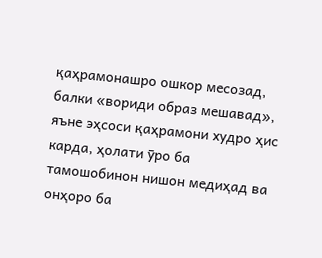қаҳрамонашро ошкор месозад, балки «вориди образ мешавад», яъне эҳсоси қаҳрамони худро ҳис карда, ҳолати ӯро ба тамошобинон нишон медиҳад ва онҳоро ба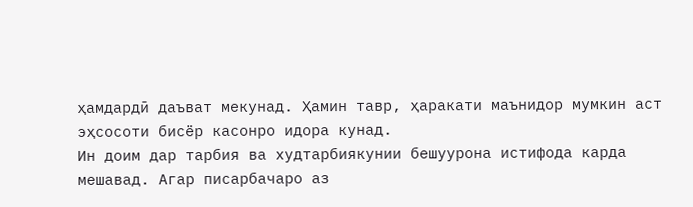ҳамдардӣ даъват мекунад. Ҳамин тавр, ҳаракати маънидор мумкин аст эҳсосоти бисёр касонро идора кунад.
Ин доим дар тарбия ва худтарбиякунии бешуурона истифода карда мешавад. Агар писарбачаро аз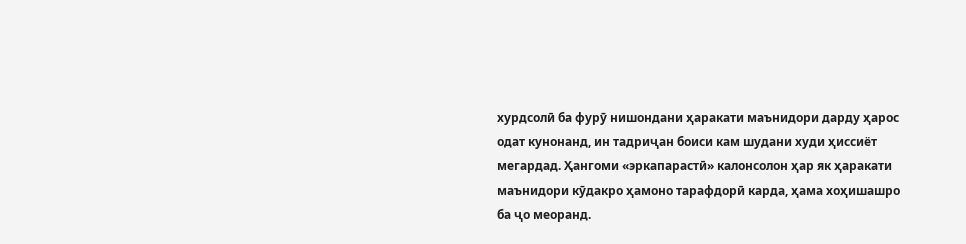хурдсолӣ ба фурӯ нишондани ҳаракати маънидори дарду ҳарос одат кунонанд, ин тадриҷан боиси кам шудани худи ҳиссиёт мегардад. Ҳангоми «эркапарастӣ» калонсолон ҳар як ҳаракати маънидори кӯдакро ҳамоно тарафдорӣ карда, ҳама хоҳишашро ба ҷо меоранд.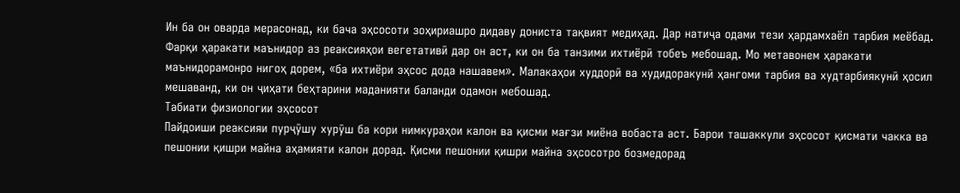Ин ба он оварда мерасонад, ки бача эҳсосоти зоҳириашро дидаву дониста тақвият медиҳад. Дар натиҷа одами тези ҳардамхаёл тарбия меёбад.
Фарқи ҳаракати маънидор аз реаксияҳои вегетативӣ дар он аст, ки он ба танзими ихтиёрӣ тобеъ мебошад. Мо метавонем ҳаракати маънидорамонро нигоҳ дорем, «ба ихтиёри эҳсос дода нашавем». Малакаҳои худдорӣ ва худидоракунӣ ҳангоми тарбия ва худтарбиякунӣ ҳосил мешаванд, ки он ҷиҳати беҳтарини маданияти баланди одамон мебошад.
Табиати физиологии эҳсосот
Пайдоиши реаксияи пурҷӯшу хурӯш ба кори нимкураҳои калон ва қисми мағзи миёна вобаста аст. Барои ташаккули эҳсосот қисмати чакка ва пешонии қишри майна аҳамияти калон дорад. Қисми пешонии қишри майна эҳсосотро бозмедорад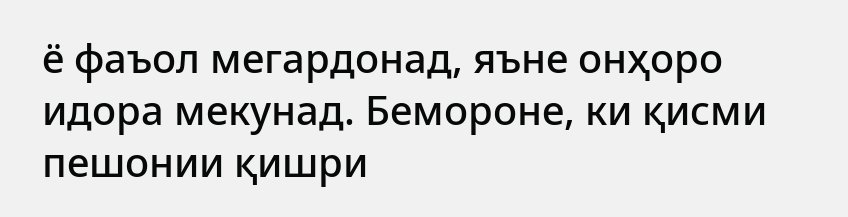ё фаъол мегардонад, яъне онҳоро идора мекунад. Бемороне, ки қисми пешонии қишри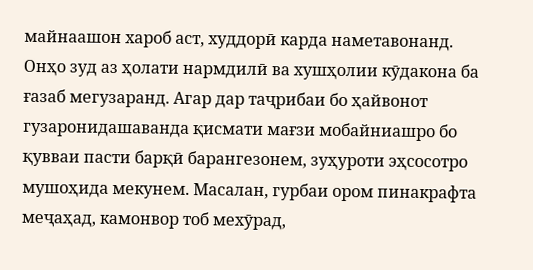майнаашон хароб аст, худдорӣ карда наметавонанд. Онҳо зуд аз ҳолати нармдилӣ ва хушҳолии кӯдакона ба ғазаб мегузаранд. Агар дар таҷрибаи бо ҳайвонот гузаронидашаванда қисмати мағзи мобайниашро бо қувваи пасти барқӣ барангезонем, зуҳуроти эҳсосотро мушоҳида мекунем. Масалан, гурбаи ором пинакрафта меҷаҳад, камонвор тоб мехӯрад,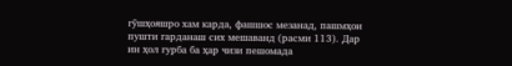гӯшҳояшро хам карда, фашшос мезанад, пашмҳои пушти гарданаш сих мешаванд (расми 113). Дар ин ҳол гурба ба ҳар чизи пешомада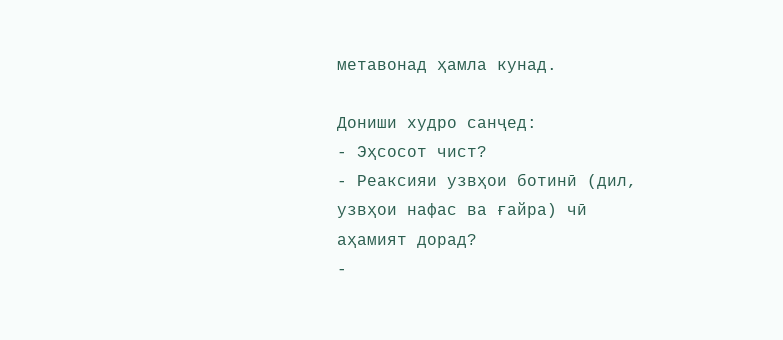метавонад ҳамла кунад.

Дониши худро санҷед:
- Эҳсосот чист?
- Реаксияи узвҳои ботинӣ (дил, узвҳои нафас ва ғайра) чӣ аҳамият дорад?
-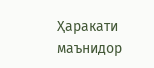Ҳаракати маънидор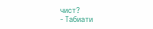чист?
- Табиати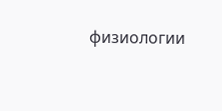физиологии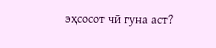эҳсосот чӣ гуна аст?